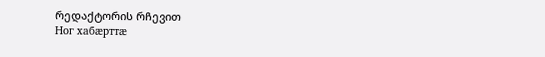რედაქტორის რჩევით
Ног хабæрттæ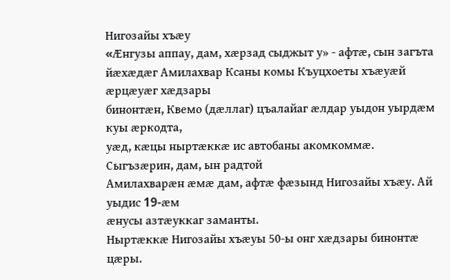Нигозайы хъæу
«Æнгузы аппау, дам, хæрзад сыджыт у» - афтæ, сын загъта
йæхæдæг Амилахвар Ксаны комы Къуцхоеты хъæуæй æрцæуæг хæдзары
бинонтæн, Квемо (дæллаг) цъалайаг æлдар уыдон уырдæм куы æркодта,
уæд, кæцы ныртæккæ ис автобаны акомкоммæ. Сыгъзæрин, дам, ын радтой
Амилахварæн æмæ дам, афтæ фæзынд Нигозайы хъæу. Ай уыдис 19-æм
æнусы азтæуккаг заманты.
Ныртæккæ Нигозайы хъæуы 50-ы онг хæдзары бинонтæ цæры.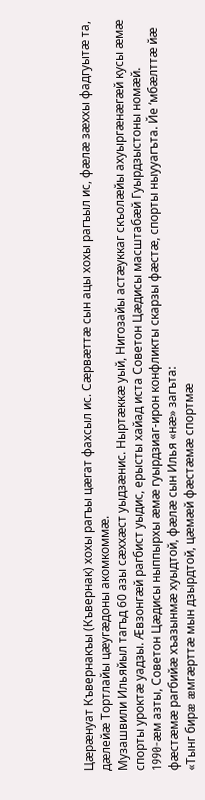Цæрæнуат Къвернакъы (Къвернак) хохы рагъы цæгат фахсыл ис. Сæрвæттæ сын ацы хохы рагъыл ис, фæлæ зæххы фадгуытæ та, дæлейæ Тортлайы цæугæдоны акомкоммæ.
Музашвили Ильяйыл тагъд 60 азы сæххæст уыдзæнис. Ныртæккæ уый, Нигозайы астæуккаг скъолæйы ахуыргæнæгæй кусы æмæ спорты уроктæ уадзы. Æвзонгæй рагбист уыдис, ерысты хайад иста Советон Цæдисы масштабæй Гуырдзыстоны номæй.
1990-æм азты, Советон Цæдисы ныппырхы æмæ гуырдзиаг-ирон конфликты скарзы фæстæ, спорты ныууагъта. Йе ‘мбæлттæ йæ фæстæмæ рагбийæ хъазынмæ хуыдтой, фæлæ сын Илья «нæ» загъта:
«Тынг бирæ æмгæрттæ мын дзырдтой, цæмæй фæстæмæ спортмæ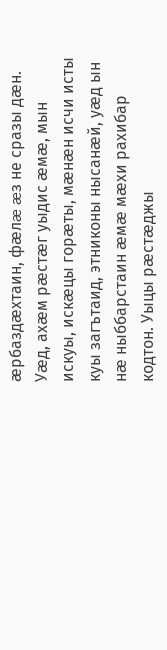æрбаздæхтаин, фæлæ æз не сразы дæн. Уæд, ахæм рæстæг уыдис æмæ, мын искуы, искæцы горæты, мæнæн исчи исты куы загътаид, этниконы нысанæй, уæд ын нæ ныббарстаин æмæ мæхи рахибар кодтон. Уыцы рæстæджы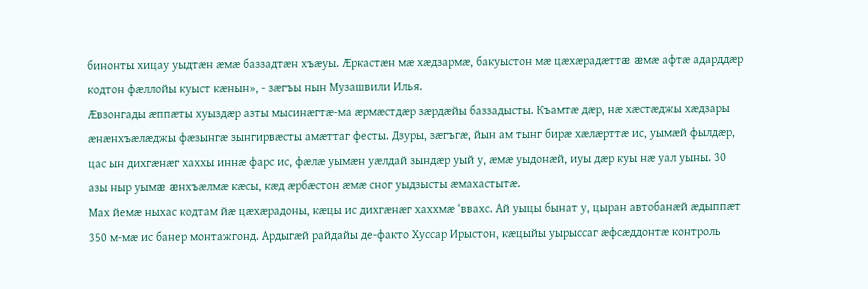бинонты хицау уыдтæн æмæ баззадтæн хъæуы. Æркастæн мæ хæдзармæ, бакуыстон мæ цæхæрадæттæ æмæ афтæ адарддæр кодтон фæллойы куыст кæнын», - зæгъы нын Музашвили Илья.
Æвзонгады æппæты хуыздæр азты мысинæгтæ-ма æрмæстдæр зæрдæйы баззадысты. Къамтæ дæр, нæ хæстæджы хæдзары æнæнхъæлæджы фæзынгæ зынгирвæсты амæттаг фесты. Дзуры, зæгъгæ, йын ам тынг бирæ хæлæрттæ ис, уымæй фылдæр, цас ын дихгæнæг хаххы иннæ фарс ис, фæлæ уымæн уæлдай зындæр уый у, æмæ уыдонæй, иуы дæр куы нæ уал уыны. 30 азы ныр уымæ æнхъæлмæ кæсы, кæд æрбæстон æмæ сног уыдзысты æмахастытæ.
Мах йемæ ныхас кодтам йæ цæхæрадоны, кæцы ис дихгæнæг хаххмæ ‘ввахс. Ай уыцы бынат у, цыран автобанæй æдыппæт 350 м-мæ ис банер монтажгонд. Ардыгæй райдайы де-факто Хуссар Ирыстон, кæцыйы уырыссаг æфсæддонтæ контроль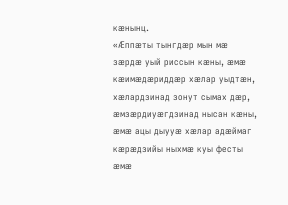кæнынц.
«Æппæты тынгдæр мын мæ зæрдæ уый риссын кæны, æмæ кæимæдæриддæр хæлар уыдтæн, хæлардзинад зонут сымах дæр, æмзæрдиуæгдзинад нысан кæны, æмæ ацы дыууæ хæлар адæймаг кæрæдзийы ныхмæ куы фесты æмæ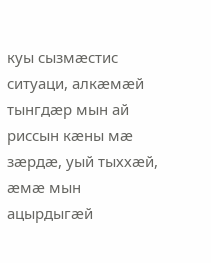куы сызмæстис ситуаци, алкæмæй тынгдæр мын ай риссын кæны мæ зæрдæ, уый тыххæй, æмæ мын ацырдыгæй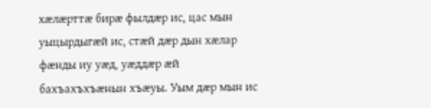хæлæрттæ бирæ фылдæр ис, цас мын уыцырдыгæй ис, стæй дæр дын хæлар фæнды иу уæд, уæддæр æй бахъахъхъæнын хъæуы. Уым дæр мын ис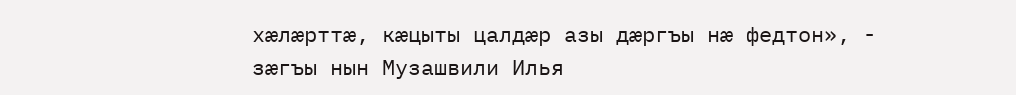хæлæрттæ, кæцыты цалдæр азы дæргъы нæ федтон», - зæгъы нын Музашвили Илья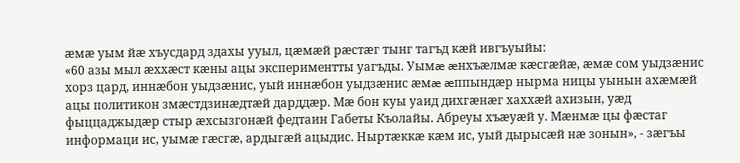æмæ уым йæ хъусдард здахы ууыл, цæмæй рæстæг тынг тагъд кæй ивгъуыйы:
«60 азы мыл æххæст кæны ацы экспериментты уагъды. Уымæ æнхъæлмæ кæсгæйæ, æмæ сом уыдзæнис хорз цард, иннæбон уыдзæнис, уый иннæбон уыдзæнис æмæ æппындæр нырма ницы уынын ахæмæй ацы политикон змæстдзинæдтæй дарддæр. Мæ бон куы уаид дихгæнæг хаххæй ахизын, уæд фыццаджыдæр стыр æхсызгонæй федтаин Габеты Къолайы. Абреуы хъæуæй у. Мæнмæ цы фæстаг информаци ис, уымæ гæсгæ, ардыгæй ацыдис. Ныртæккæ кæм ис, уый дырысæй нæ зонын», - зæгъы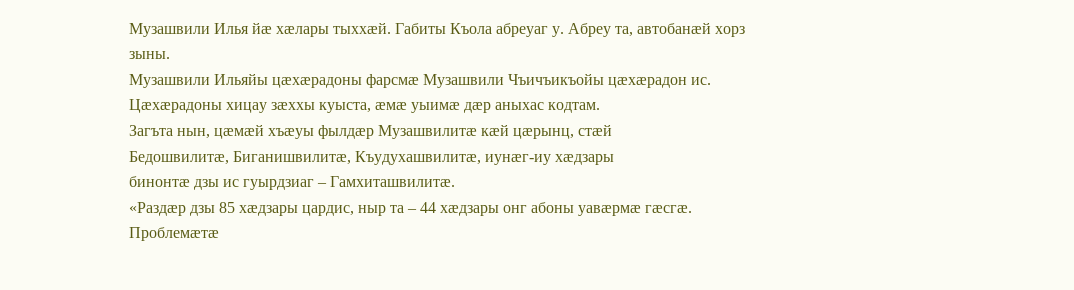Музашвили Илья йæ хæлары тыххæй. Габиты Къола абреуаг у. Абреу та, автобанæй хорз зыны.
Музашвили Ильяйы цæхæрадоны фарсмæ Музашвили Чъичъикъойы цæхæрадон ис. Цæхæрадоны хицау зæххы куыста, æмæ уыимæ дæр аныхас кодтам.
Загъта нын, цæмæй хъæуы фылдæр Музашвилитæ кæй цæрынц, стæй
Бедошвилитæ, Биганишвилитæ, Къудухашвилитæ, иунæг-иу хæдзары
бинонтæ дзы ис гуырдзиаг – Гамхиташвилитæ.
«Раздæр дзы 85 хæдзары цардис, ныр та – 44 хæдзары онг абоны уавæрмæ гæсгæ. Проблемæтæ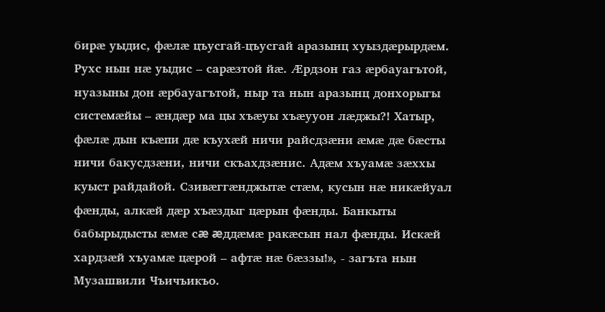бирæ уыдис, фæлæ цъусгай-цъусгай аразынц хуыздæрырдæм. Рухс нын нæ уыдис – сарæзтой йæ. Æрдзон газ æрбауагътой, нуазыны дон æрбауагътой, ныр та нын аразынц донхорыгы системæйы – æндæр ма цы хъæуы хъæууон лæджы?! Хатыр, фæлæ дын къæпи дæ къухæй ничи райсдзæни æмæ дæ бæсты ничи бакусдзæни, ничи скъахдзæнис. Адæм хъуамæ зæххы куыст райдайой. Сзивæггæнджытæ стæм, кусын нæ никæйуал фæнды, алкæй дæр хъæздыг цæрын фæнды. Банкыты бабырыдысты æмæ сæ æддæмæ ракæсын нал фæнды. Искæй хардзæй хъуамæ цæрой – афтæ нæ бæззы!», - загъта нын Музашвили Чъичъикъо.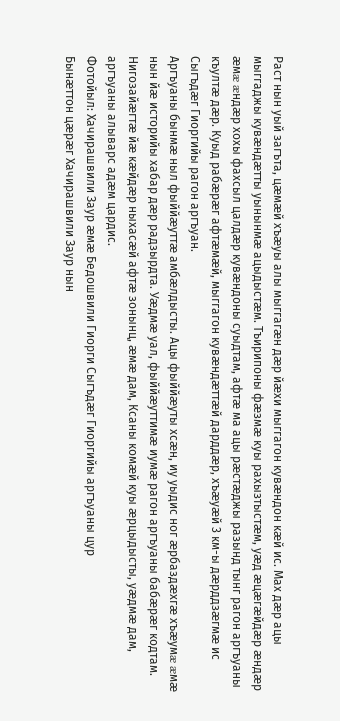Раст нын уый загъта, цæмæй хъæуы алы мыггагæн дæр йæхи мыггагон кувæндон кæй ис. Мах дæр ацы мыггаджы кувæндæтты уынынмæ ацыдыстæм. Тъирипоны фæзмæ куы рахызтыстæм, уæд æцæгæйдæр æндæр æмæ æндæр хохы фахсыл цалдæр кувæндоны суыдтам, афтæ ма ацы рæстæджы разынд тынг рагон аргъуаны къултæ дæр. Куыд рабæрæг афтæмæй, мыггагон кувæндæттæй дарддæр, хъæуæй 3 км-ы дæрддзæгмæ ис Сыгъдæг Гиоргийы рагон аргъуан.
Аргъуаны бынмæ ныл фыййæуттæ амбæлдысты. Ацы фыййæуты хсæн, иу уыдис ног æрбаздæхгæ хъæумæ æмæ нын йæ историйы хабар дæр радзырдта. Уæдмæ уал, фыййæуттимæ иумæ рагон аргъуаны бабæрæг кодтам. Нигозайæгтæ йæ кæйдæр ныхасæй афтæ зонынц, æмæ дам, Ксаны комæй куы æрцыдысты, уæдмæ дам, аргъуаны алыварс адæм цардис.
Фотойыл: Хачирашвили Заур æмæ Бедошвили Гиорги Сыгъдæг Гиоргийы аргъуаны цур
Бынæттон цæрæг Хачирашвили Заур нын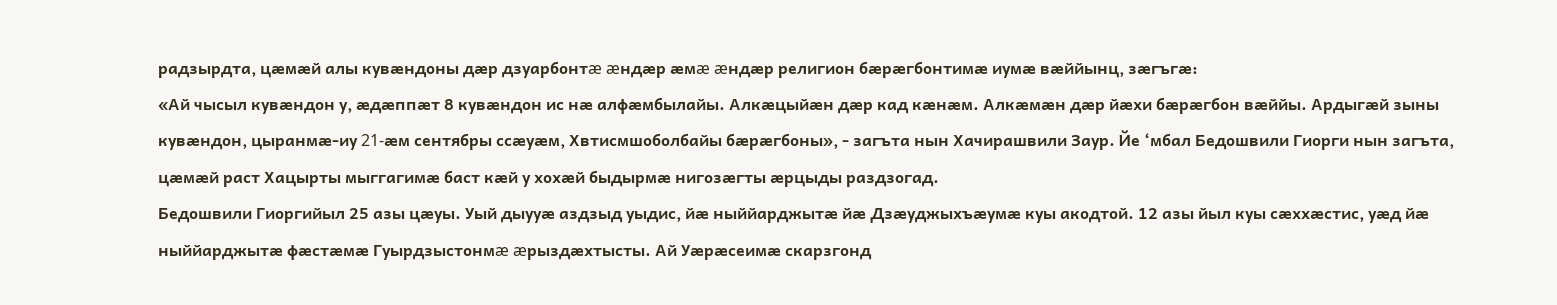радзырдта, цæмæй алы кувæндоны дæр дзуарбонтæ æндæр æмæ æндæр религион бæрæгбонтимæ иумæ вæййынц, зæгъгæ:
«Ай чысыл кувæндон у, æдæппæт 8 кувæндон ис нæ алфæмбылайы. Алкæцыйæн дæр кад кæнæм. Алкæмæн дæр йæхи бæрæгбон вæййы. Ардыгæй зыны кувæндон, цыранмæ-иу 21-æм сентябры ссæуæм, Хвтисмшоболбайы бæрæгбоны», - загъта нын Хачирашвили Заур. Йе ‘мбал Бедошвили Гиорги нын загъта, цæмæй раст Хацырты мыггагимæ баст кæй у хохæй быдырмæ нигозæгты æрцыды раздзогад.
Бедошвили Гиоргийыл 25 азы цæуы. Уый дыууæ аздзыд уыдис, йæ ныййарджытæ йæ Дзæуджыхъæумæ куы акодтой. 12 азы йыл куы сæххæстис, уæд йæ ныййарджытæ фæстæмæ Гуырдзыстонмæ æрыздæхтысты. Ай Уæрæсеимæ скарзгонд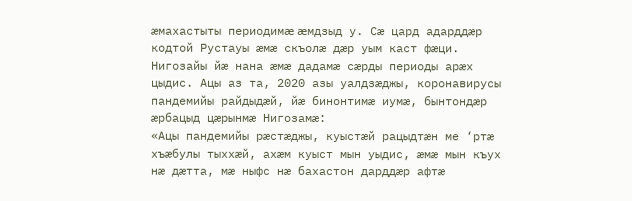æмахастыты периодимæ æмдзыд у. Сæ цард адарддæр кодтой Рустауы æмæ скъолæ дæр уым каст фæци. Нигозайы йæ нана æмæ дадамæ сæрды периоды арæх цыдис. Ацы аз та, 2020 азы уалдзæджы, коронавирусы пандемийы райдыдæй, йæ бинонтимæ иумæ, бынтондæр æрбацыд цæрынмæ Нигозамæ:
«Ацы пандемийы рæстæджы, куыстæй рацыдтæн ме ‘ртæ хъæбулы тыххæй, ахæм куыст мын уыдис, æмæ мын къух нæ дæтта, мæ ныфс нæ бахастон дарддæр афтæ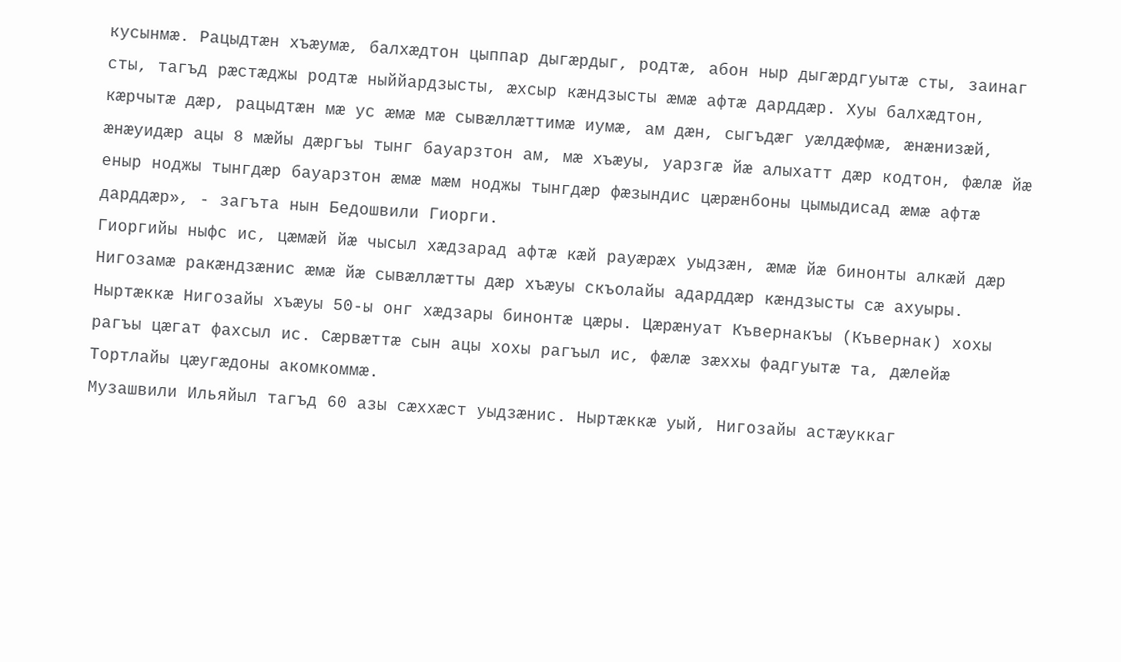кусынмæ. Рацыдтæн хъæумæ, балхæдтон цыппар дыгæрдыг, родтæ, абон ныр дыгæрдгуытæ сты, заинаг сты, тагъд рæстæджы родтæ ныййардзысты, æхсыр кæндзысты æмæ афтæ дарддæр. Хуы балхæдтон, кæрчытæ дæр, рацыдтæн мæ ус æмæ мæ сывæллæттимæ иумæ, ам дæн, сыгъдæг уæлдæфмæ, æнæнизæй, æнæуидæр ацы 8 мæйы дæргъы тынг бауарзтон ам, мæ хъæуы, уарзгæ йæ алыхатт дæр кодтон, фæлæ йæ еныр ноджы тынгдæр бауарзтон æмæ мæм ноджы тынгдæр фæзындис цæрæнбоны цымыдисад æмæ афтæ дарддæр», - загъта нын Бедошвили Гиорги.
Гиоргийы ныфс ис, цæмæй йæ чысыл хæдзарад афтæ кæй рауæрæх уыдзæн, æмæ йæ бинонты алкæй дæр Нигозамæ ракæндзæнис æмæ йæ сывæллæтты дæр хъæуы скъолайы адарддæр кæндзысты сæ ахуыры.
Ныртæккæ Нигозайы хъæуы 50-ы онг хæдзары бинонтæ цæры. Цæрæнуат Къвернакъы (Къвернак) хохы рагъы цæгат фахсыл ис. Сæрвæттæ сын ацы хохы рагъыл ис, фæлæ зæххы фадгуытæ та, дæлейæ Тортлайы цæугæдоны акомкоммæ.
Музашвили Ильяйыл тагъд 60 азы сæххæст уыдзæнис. Ныртæккæ уый, Нигозайы астæуккаг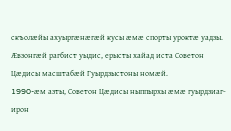скъолæйы ахуыргæнæгæй кусы æмæ спорты уроктæ уадзы. Æвзонгæй рагбист уыдис, ерысты хайад иста Советон Цæдисы масштабæй Гуырдзыстоны номæй.
1990-æм азты, Советон Цæдисы ныппырхы æмæ гуырдзиаг-ирон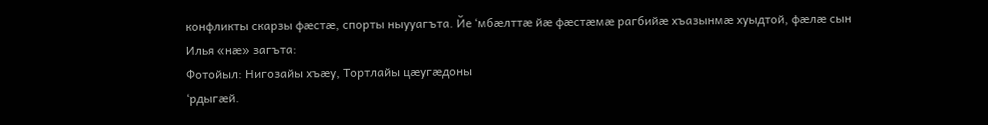конфликты скарзы фæстæ, спорты ныууагъта. Йе ‘мбæлттæ йæ фæстæмæ рагбийæ хъазынмæ хуыдтой, фæлæ сын Илья «нæ» загъта:
Фотойыл: Нигозайы хъæу, Тортлайы цæугæдоны
‘рдыгæй.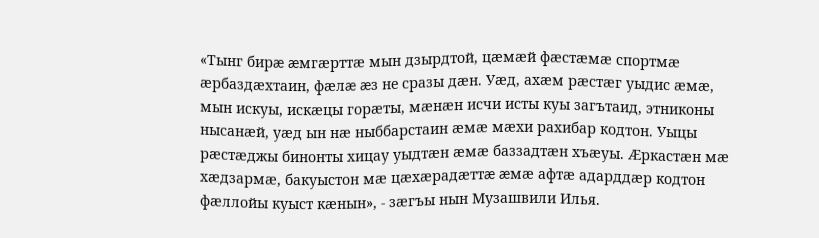«Тынг бирæ æмгæрттæ мын дзырдтой, цæмæй фæстæмæ спортмæ æрбаздæхтаин, фæлæ æз не сразы дæн. Уæд, ахæм рæстæг уыдис æмæ, мын искуы, искæцы горæты, мæнæн исчи исты куы загътаид, этниконы нысанæй, уæд ын нæ ныббарстаин æмæ мæхи рахибар кодтон. Уыцы рæстæджы бинонты хицау уыдтæн æмæ баззадтæн хъæуы. Æркастæн мæ хæдзармæ, бакуыстон мæ цæхæрадæттæ æмæ афтæ адарддæр кодтон фæллойы куыст кæнын», - зæгъы нын Музашвили Илья.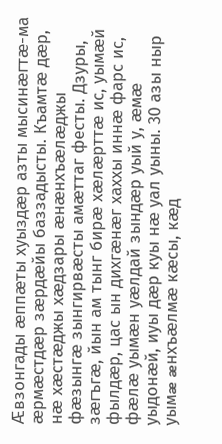Æвзонгады æппæты хуыздæр азты мысинæгтæ-ма æрмæстдæр зæрдæйы баззадысты. Къамтæ дæр, нæ хæстæджы хæдзары æнæнхъæлæджы фæзынгæ зынгирвæсты амæттаг фесты. Дзуры, зæгъгæ, йын ам тынг бирæ хæлæрттæ ис, уымæй фылдæр, цас ын дихгæнæг хаххы иннæ фарс ис, фæлæ уымæн уæлдай зындæр уый у, æмæ уыдонæй, иуы дæр куы нæ уал уыны. 30 азы ныр уымæ æнхъæлмæ кæсы, кæд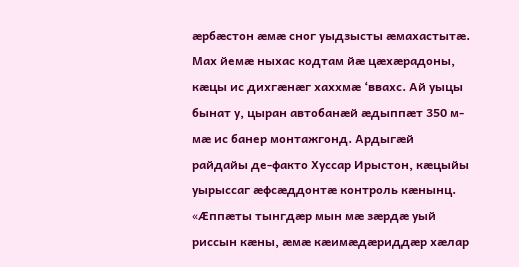æрбæстон æмæ сног уыдзысты æмахастытæ.
Мах йемæ ныхас кодтам йæ цæхæрадоны, кæцы ис дихгæнæг хаххмæ ‘ввахс. Ай уыцы бынат у, цыран автобанæй æдыппæт 350 м-мæ ис банер монтажгонд. Ардыгæй райдайы де-факто Хуссар Ирыстон, кæцыйы уырыссаг æфсæддонтæ контроль кæнынц.
«Æппæты тынгдæр мын мæ зæрдæ уый риссын кæны, æмæ кæимæдæриддæр хæлар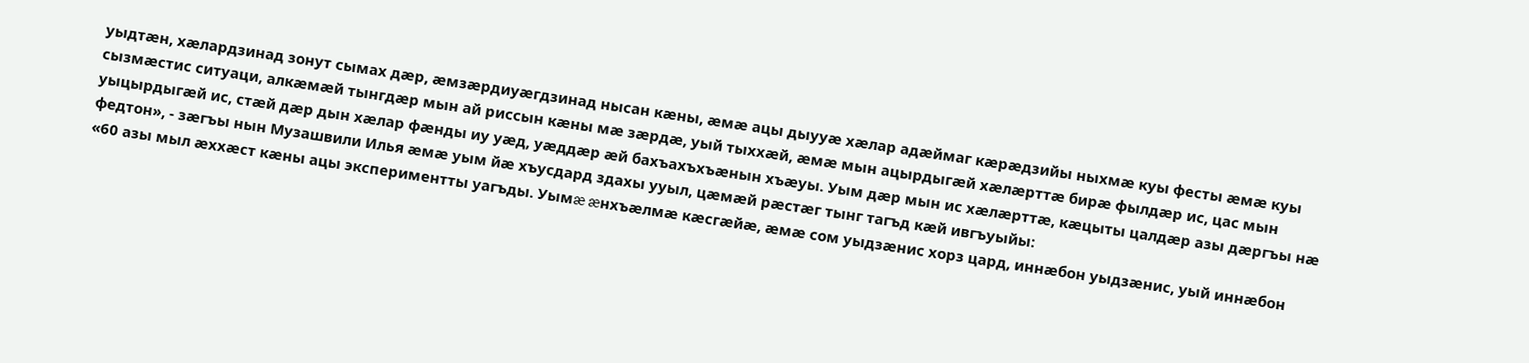уыдтæн, хæлардзинад зонут сымах дæр, æмзæрдиуæгдзинад нысан кæны, æмæ ацы дыууæ хæлар адæймаг кæрæдзийы ныхмæ куы фесты æмæ куы сызмæстис ситуаци, алкæмæй тынгдæр мын ай риссын кæны мæ зæрдæ, уый тыххæй, æмæ мын ацырдыгæй хæлæрттæ бирæ фылдæр ис, цас мын уыцырдыгæй ис, стæй дæр дын хæлар фæнды иу уæд, уæддæр æй бахъахъхъæнын хъæуы. Уым дæр мын ис хæлæрттæ, кæцыты цалдæр азы дæргъы нæ федтон», - зæгъы нын Музашвили Илья æмæ уым йæ хъусдард здахы ууыл, цæмæй рæстæг тынг тагъд кæй ивгъуыйы:
«60 азы мыл æххæст кæны ацы экспериментты уагъды. Уымæ æнхъæлмæ кæсгæйæ, æмæ сом уыдзæнис хорз цард, иннæбон уыдзæнис, уый иннæбон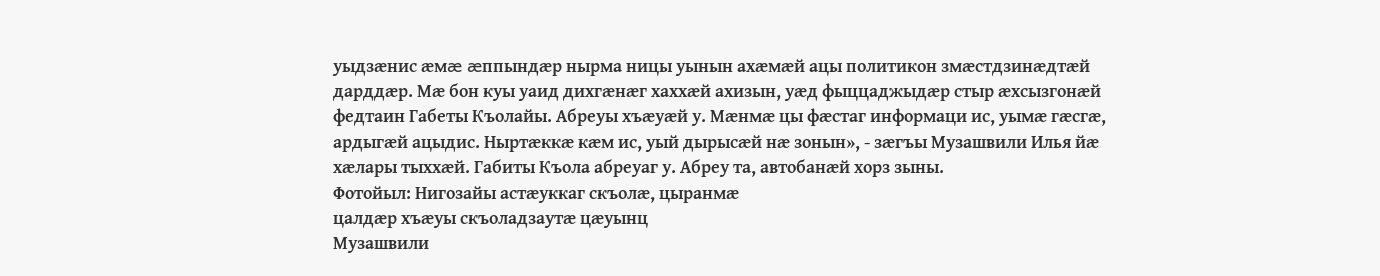уыдзæнис æмæ æппындæр нырма ницы уынын ахæмæй ацы политикон змæстдзинæдтæй дарддæр. Мæ бон куы уаид дихгæнæг хаххæй ахизын, уæд фыццаджыдæр стыр æхсызгонæй федтаин Габеты Къолайы. Абреуы хъæуæй у. Мæнмæ цы фæстаг информаци ис, уымæ гæсгæ, ардыгæй ацыдис. Ныртæккæ кæм ис, уый дырысæй нæ зонын», - зæгъы Музашвили Илья йæ хæлары тыххæй. Габиты Къола абреуаг у. Абреу та, автобанæй хорз зыны.
Фотойыл: Нигозайы астæуккаг скъолæ, цыранмæ
цалдæр хъæуы скъоладзаутæ цæуынц
Музашвили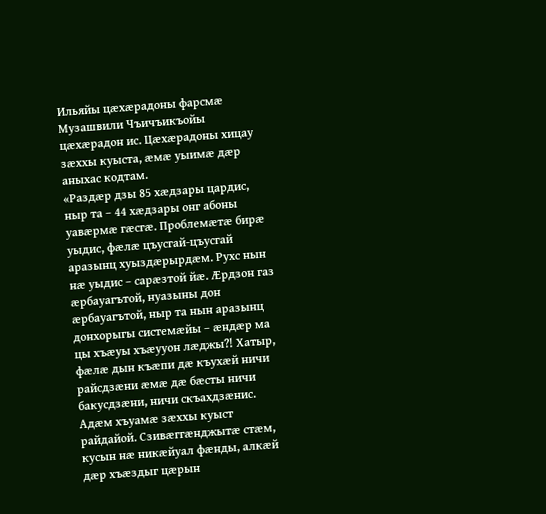Ильяйы цæхæрадоны фарсмæ Музашвили Чъичъикъойы цæхæрадон ис. Цæхæрадоны хицау зæххы куыста, æмæ уыимæ дæр аныхас кодтам.
«Раздæр дзы 85 хæдзары цардис, ныр та – 44 хæдзары онг абоны уавæрмæ гæсгæ. Проблемæтæ бирæ уыдис, фæлæ цъусгай-цъусгай аразынц хуыздæрырдæм. Рухс нын нæ уыдис – сарæзтой йæ. Æрдзон газ æрбауагътой, нуазыны дон æрбауагътой, ныр та нын аразынц донхорыгы системæйы – æндæр ма цы хъæуы хъæууон лæджы?! Хатыр, фæлæ дын къæпи дæ къухæй ничи райсдзæни æмæ дæ бæсты ничи бакусдзæни, ничи скъахдзæнис. Адæм хъуамæ зæххы куыст райдайой. Сзивæггæнджытæ стæм, кусын нæ никæйуал фæнды, алкæй дæр хъæздыг цæрын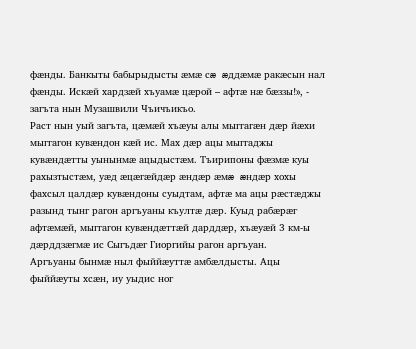фæнды. Банкыты бабырыдысты æмæ сæ æддæмæ ракæсын нал фæнды. Искæй хардзæй хъуамæ цæрой – афтæ нæ бæззы!», - загъта нын Музашвили Чъичъикъо.
Раст нын уый загъта, цæмæй хъæуы алы мыггагæн дæр йæхи мыггагон кувæндон кæй ис. Мах дæр ацы мыггаджы кувæндæтты уынынмæ ацыдыстæм. Тъирипоны фæзмæ куы рахызтыстæм, уæд æцæгæйдæр æндæр æмæ æндæр хохы фахсыл цалдæр кувæндоны суыдтам, афтæ ма ацы рæстæджы разынд тынг рагон аргъуаны къултæ дæр. Куыд рабæрæг афтæмæй, мыггагон кувæндæттæй дарддæр, хъæуæй 3 км-ы дæрддзæгмæ ис Сыгъдæг Гиоргийы рагон аргъуан.
Аргъуаны бынмæ ныл фыййæуттæ амбæлдысты. Ацы фыййæуты хсæн, иу уыдис ног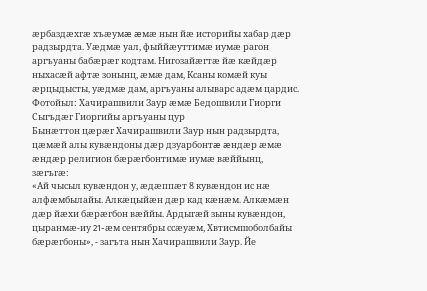æрбаздæхгæ хъæумæ æмæ нын йæ историйы хабар дæр радзырдта. Уæдмæ уал, фыййæуттимæ иумæ рагон аргъуаны бабæрæг кодтам. Нигозайæгтæ йæ кæйдæр ныхасæй афтæ зонынц, æмæ дам, Ксаны комæй куы æрцыдысты, уæдмæ дам, аргъуаны алыварс адæм цардис.
Фотойыл: Хачирашвили Заур æмæ Бедошвили Гиорги Сыгъдæг Гиоргийы аргъуаны цур
Бынæттон цæрæг Хачирашвили Заур нын радзырдта, цæмæй алы кувæндоны дæр дзуарбонтæ æндæр æмæ æндæр религион бæрæгбонтимæ иумæ вæййынц, зæгъгæ:
«Ай чысыл кувæндон у, æдæппæт 8 кувæндон ис нæ алфæмбылайы. Алкæцыйæн дæр кад кæнæм. Алкæмæн дæр йæхи бæрæгбон вæййы. Ардыгæй зыны кувæндон, цыранмæ-иу 21-æм сентябры ссæуæм, Хвтисмшоболбайы бæрæгбоны», - загъта нын Хачирашвили Заур. Йе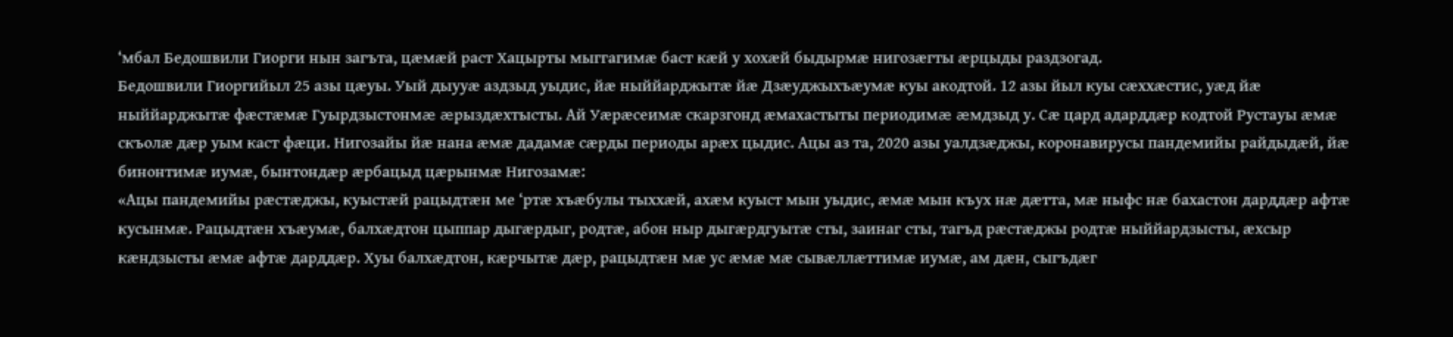‘мбал Бедошвили Гиорги нын загъта, цæмæй раст Хацырты мыггагимæ баст кæй у хохæй быдырмæ нигозæгты æрцыды раздзогад.
Бедошвили Гиоргийыл 25 азы цæуы. Уый дыууæ аздзыд уыдис, йæ ныййарджытæ йæ Дзæуджыхъæумæ куы акодтой. 12 азы йыл куы сæххæстис, уæд йæ ныййарджытæ фæстæмæ Гуырдзыстонмæ æрыздæхтысты. Ай Уæрæсеимæ скарзгонд æмахастыты периодимæ æмдзыд у. Сæ цард адарддæр кодтой Рустауы æмæ скъолæ дæр уым каст фæци. Нигозайы йæ нана æмæ дадамæ сæрды периоды арæх цыдис. Ацы аз та, 2020 азы уалдзæджы, коронавирусы пандемийы райдыдæй, йæ бинонтимæ иумæ, бынтондæр æрбацыд цæрынмæ Нигозамæ:
«Ацы пандемийы рæстæджы, куыстæй рацыдтæн ме ‘ртæ хъæбулы тыххæй, ахæм куыст мын уыдис, æмæ мын къух нæ дæтта, мæ ныфс нæ бахастон дарддæр афтæ кусынмæ. Рацыдтæн хъæумæ, балхæдтон цыппар дыгæрдыг, родтæ, абон ныр дыгæрдгуытæ сты, заинаг сты, тагъд рæстæджы родтæ ныййардзысты, æхсыр кæндзысты æмæ афтæ дарддæр. Хуы балхæдтон, кæрчытæ дæр, рацыдтæн мæ ус æмæ мæ сывæллæттимæ иумæ, ам дæн, сыгъдæг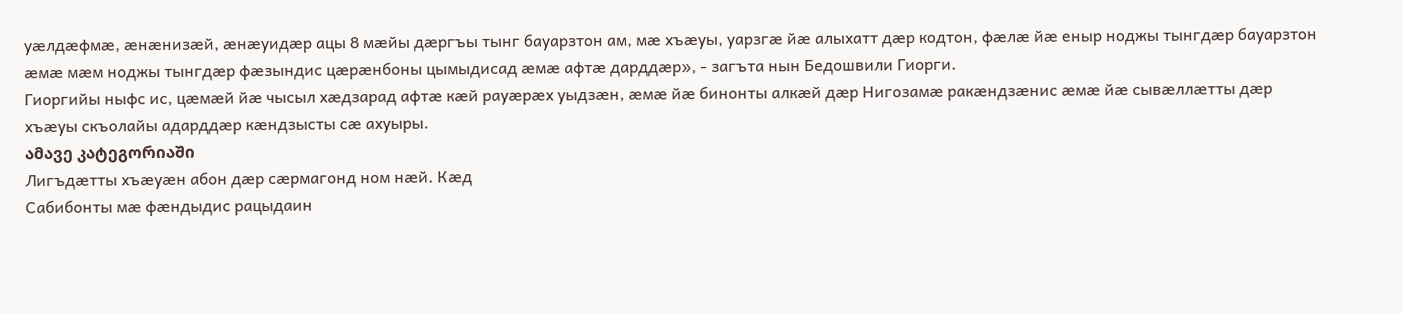уæлдæфмæ, æнæнизæй, æнæуидæр ацы 8 мæйы дæргъы тынг бауарзтон ам, мæ хъæуы, уарзгæ йæ алыхатт дæр кодтон, фæлæ йæ еныр ноджы тынгдæр бауарзтон æмæ мæм ноджы тынгдæр фæзындис цæрæнбоны цымыдисад æмæ афтæ дарддæр», - загъта нын Бедошвили Гиорги.
Гиоргийы ныфс ис, цæмæй йæ чысыл хæдзарад афтæ кæй рауæрæх уыдзæн, æмæ йæ бинонты алкæй дæр Нигозамæ ракæндзæнис æмæ йæ сывæллæтты дæр хъæуы скъолайы адарддæр кæндзысты сæ ахуыры.
ამავე კატეგორიაში
Лигъдæтты хъæуæн абон дæр сæрмагонд ном нæй. Кæд
Сабибонты мæ фæндыдис рацыдаин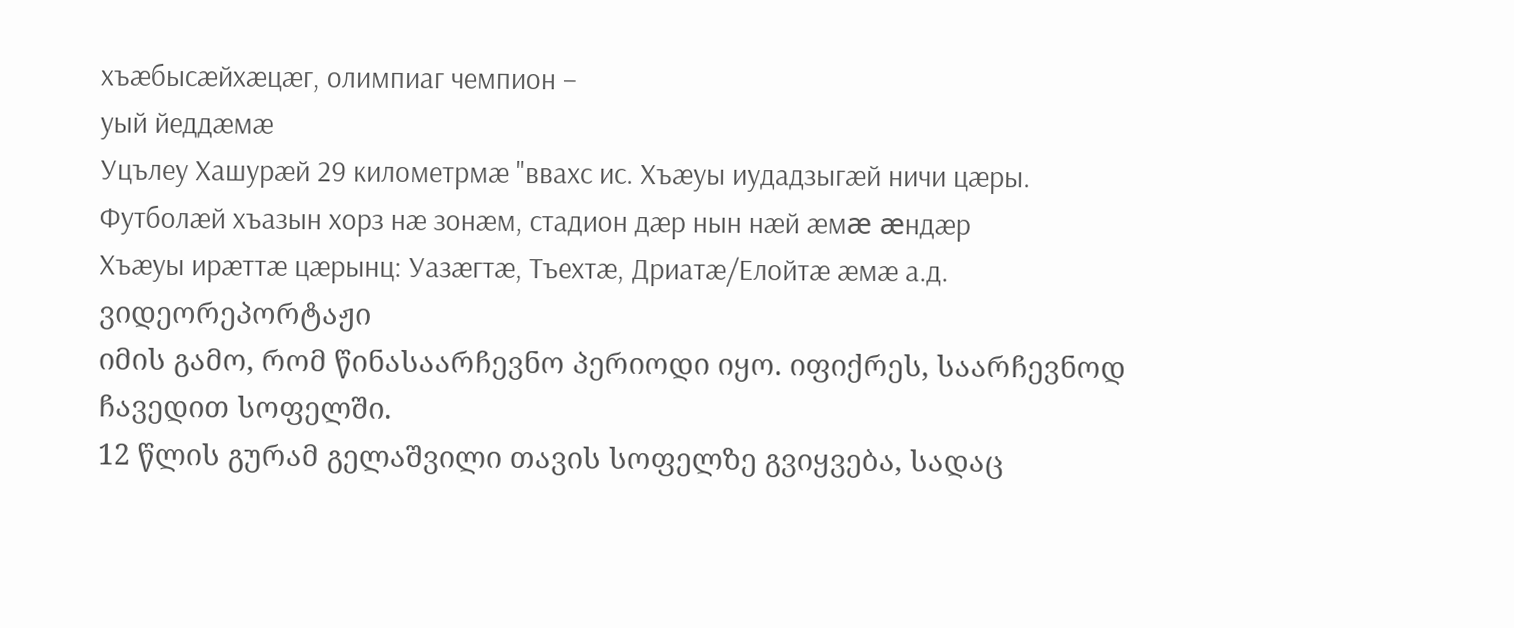хъæбысæйхæцæг, олимпиаг чемпион –
уый йеддæмæ
Уцълеу Хашурæй 29 километрмæ "ввахс ис. Хъæуы иудадзыгæй ничи цæры.
Футболæй хъазын хорз нæ зонæм, стадион дæр нын нæй æмæ æндæр
Хъӕуы ирӕттӕ цӕрынц: Уазӕгтӕ, Тъехтӕ, Дриатӕ/Елойтӕ ӕмӕ а.д.
ვიდეორეპორტაჟი
იმის გამო, რომ წინასაარჩევნო პერიოდი იყო. იფიქრეს, საარჩევნოდ
ჩავედით სოფელში.
12 წლის გურამ გელაშვილი თავის სოფელზე გვიყვება, სადაც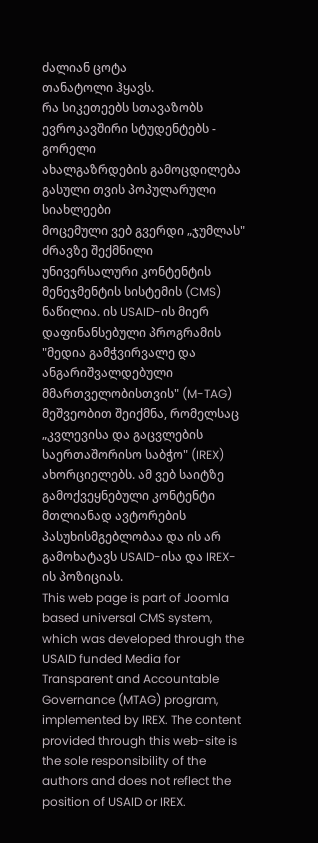ძალიან ცოტა
თანატოლი ჰყავს.
რა სიკეთეებს სთავაზობს ევროკავშირი სტუდენტებს - გორელი
ახალგაზრდების გამოცდილება
გასული თვის პოპულარული სიახლეები
მოცემული ვებ გვერდი „ჯუმლას" ძრავზე შექმნილი უნივერსალური კონტენტის მენეჯმენტის სისტემის (CMS) ნაწილია. ის USAID-ის მიერ დაფინანსებული პროგრამის "მედია გამჭვირვალე და ანგარიშვალდებული მმართველობისთვის" (M-TAG) მეშვეობით შეიქმნა, რომელსაც „კვლევისა და გაცვლების საერთაშორისო საბჭო" (IREX) ახორციელებს. ამ ვებ საიტზე გამოქვეყნებული კონტენტი მთლიანად ავტორების პასუხისმგებლობაა და ის არ გამოხატავს USAID-ისა და IREX-ის პოზიციას.
This web page is part of Joomla based universal CMS system, which was developed through the USAID funded Media for Transparent and Accountable Governance (MTAG) program, implemented by IREX. The content provided through this web-site is the sole responsibility of the authors and does not reflect the position of USAID or IREX.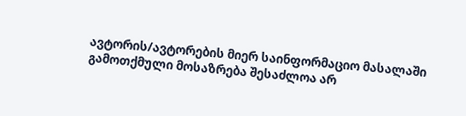ავტორის/ავტორების მიერ საინფორმაციო მასალაში გამოთქმული მოსაზრება შესაძლოა არ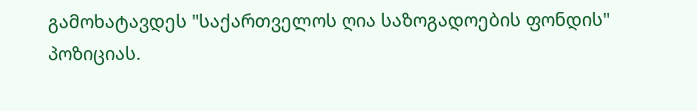გამოხატავდეს "საქართველოს ღია საზოგადოების ფონდის" პოზიციას.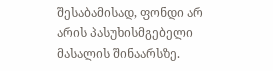შესაბამისად, ფონდი არ არის პასუხისმგებელი მასალის შინაარსზე.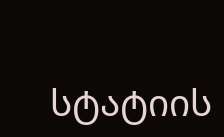სტატიის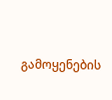გამოყენების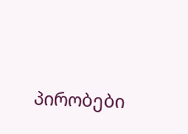პირობები